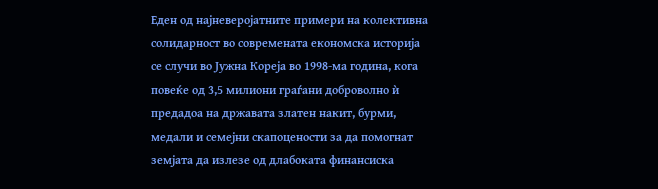Еден од најневеројатните примери на колективна солидарност во современата економска историја се случи во Јужна Кореја во 1998-ма година, кога повеќе од 3,5 милиони граѓани доброволно ѝ предадоа на државата златен накит, бурми, медали и семејни скапоцености за да помогнат земјата да излезе од длабоката финансиска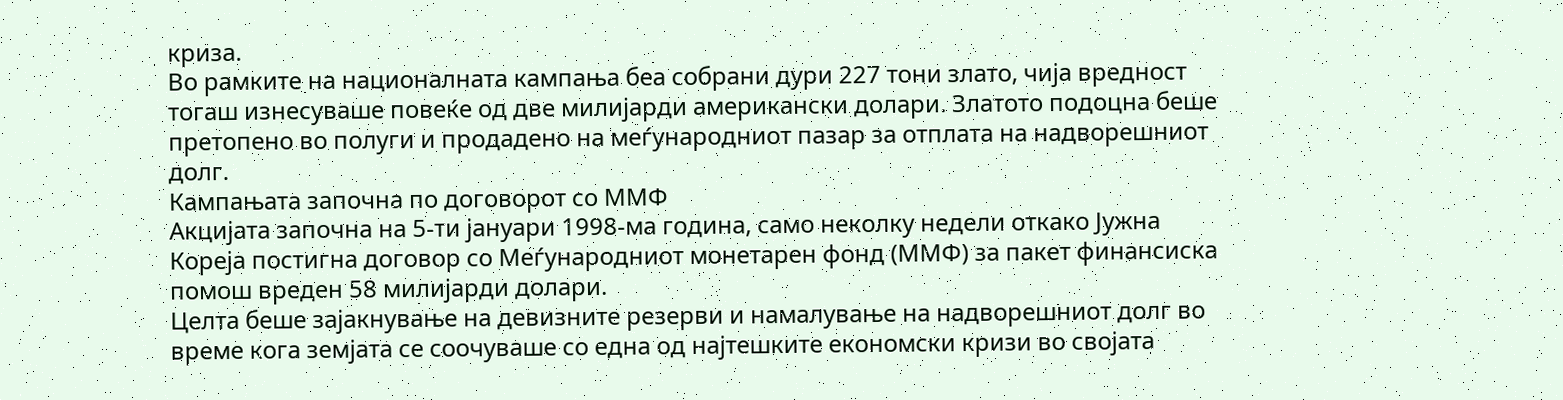криза.
Во рамките на националната кампања беа собрани дури 227 тони злато, чија вредност тогаш изнесуваше повеќе од две милијарди американски долари. Златото подоцна беше претопено во полуги и продадено на меѓународниот пазар за отплата на надворешниот долг.
Кампањата започна по договорот со ММФ
Акцијата започна на 5-ти јануари 1998-ма година, само неколку недели откако Јужна Кореја постигна договор со Меѓународниот монетарен фонд (ММФ) за пакет финансиска помош вреден 58 милијарди долари.
Целта беше зајакнување на девизните резерви и намалување на надворешниот долг во време кога земјата се соочуваше со една од најтешките економски кризи во својата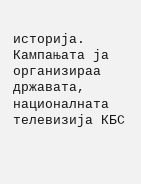историја.
Кампањата ја организираа државата, националната телевизија КБС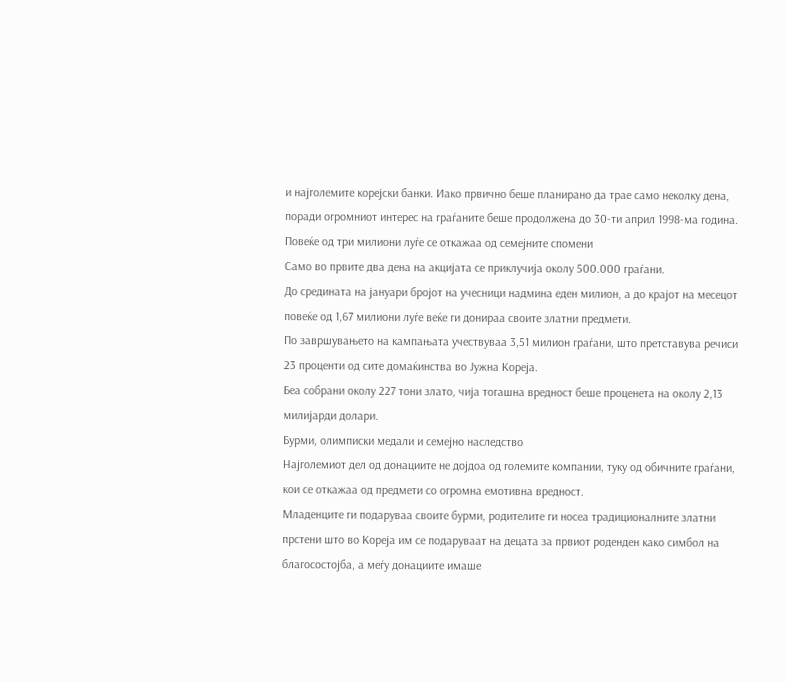и најголемите корејски банки. Иако првично беше планирано да трае само неколку дена, поради огромниот интерес на граѓаните беше продолжена до 30-ти април 1998-ма година.
Повеќе од три милиони луѓе се откажаа од семејните спомени
Само во првите два дена на акцијата се приклучија околу 500.000 граѓани.
До средината на јануари бројот на учесници надмина еден милион, а до крајот на месецот повеќе од 1,67 милиони луѓе веќе ги донираа своите златни предмети.
По завршувањето на кампањата учествуваа 3,51 милион граѓани, што претставува речиси 23 проценти од сите домаќинства во Јужна Кореја.
Беа собрани околу 227 тони злато, чија тогашна вредност беше проценета на околу 2,13 милијарди долари.
Бурми, олимписки медали и семејно наследство
Најголемиот дел од донациите не дојдоа од големите компании, туку од обичните граѓани, кои се откажаа од предмети со огромна емотивна вредност.
Младенците ги подаруваа своите бурми, родителите ги носеа традиционалните златни прстени што во Кореја им се подаруваат на децата за првиот роденден како симбол на благосостојба, а меѓу донациите имаше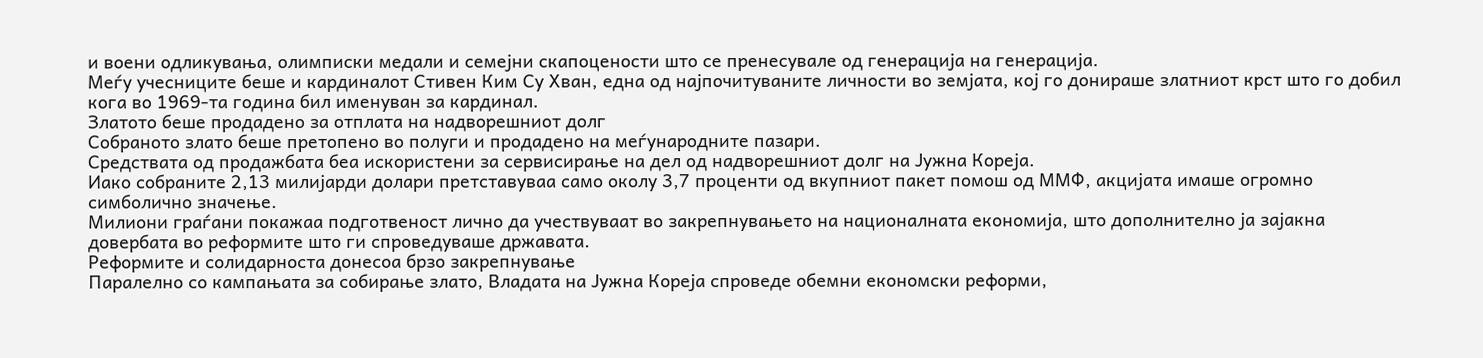и воени одликувања, олимписки медали и семејни скапоцености што се пренесувале од генерација на генерација.
Меѓу учесниците беше и кардиналот Стивен Ким Су Хван, една од најпочитуваните личности во земјата, кој го донираше златниот крст што го добил кога во 1969-та година бил именуван за кардинал.
Златото беше продадено за отплата на надворешниот долг
Собраното злато беше претопено во полуги и продадено на меѓународните пазари.
Средствата од продажбата беа искористени за сервисирање на дел од надворешниот долг на Јужна Кореја.
Иако собраните 2,13 милијарди долари претставуваа само околу 3,7 проценти од вкупниот пакет помош од ММФ, акцијата имаше огромно симболично значење.
Милиони граѓани покажаа подготвеност лично да учествуваат во закрепнувањето на националната економија, што дополнително ја зајакна довербата во реформите што ги спроведуваше државата.
Реформите и солидарноста донесоа брзо закрепнување
Паралелно со кампањата за собирање злато, Владата на Јужна Кореја спроведе обемни економски реформи,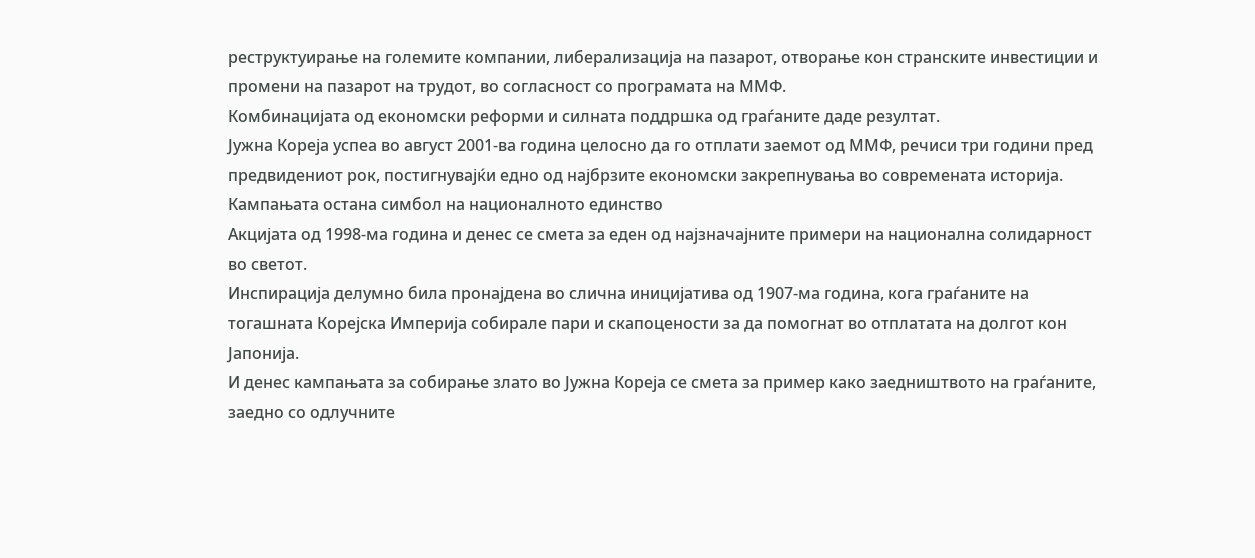реструктуирање на големите компании, либерализација на пазарот, отворање кон странските инвестиции и промени на пазарот на трудот, во согласност со програмата на ММФ.
Комбинацијата од економски реформи и силната поддршка од граѓаните даде резултат.
Јужна Кореја успеа во август 2001-ва година целосно да го отплати заемот од ММФ, речиси три години пред предвидениот рок, постигнувајќи едно од најбрзите економски закрепнувања во современата историја.
Кампањата остана симбол на националното единство
Акцијата од 1998-ма година и денес се смета за еден од најзначајните примери на национална солидарност во светот.
Инспирација делумно била пронајдена во слична иницијатива од 1907-ма година, кога граѓаните на тогашната Корејска Империја собирале пари и скапоцености за да помогнат во отплатата на долгот кон Јапонија.
И денес кампањата за собирање злато во Јужна Кореја се смета за пример како заедништвото на граѓаните, заедно со одлучните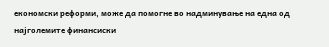економски реформи, може да помогне во надминување на една од најголемите финансиски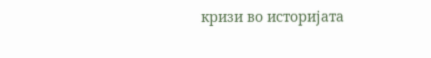кризи во историјата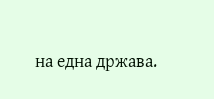на една држава.